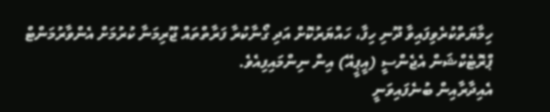ހިމާޔަތްކުރެވިފައިވާ ދޫނި ހިފާ، ހައްޔަރުކޮށް އަދި ގޯނާކުރާ ފަރާތްތައް ޖޫރިމަނާ ކުރުމަށް އެންވާރުމަންޓް ޕްރޮޓެކްޝަން އެޖެންސީ (އީޕީއޭ) އިން ނިންމައިފިއެވެ.
އެއިދާރާއިން ބުނެފައިވަނީ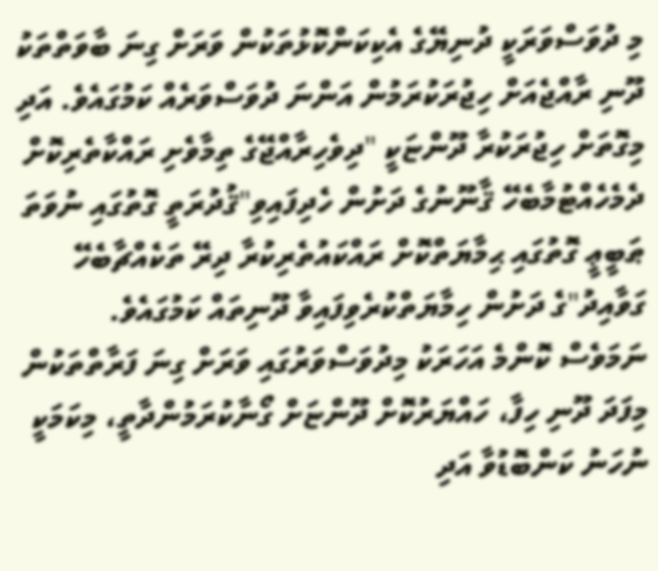މި ދުވަސްވަރަކީ ދުނިޔޭގެ އެކިކަންކޮޅުތަކުން ވަރަށް ގިނަ ބާވަތްތަކު ދޫނި ރާއްޖެއަށް ހިޖުރަކުރަމުން އަންނަ ދުވަސްވަރެއް ކަމުގައެވެ. އަދި މިގޮތަށް ހިޖުރަކުރާ ދޫންޏަކީ "ދިވެހިރާއްޖޭގެ ތިމާވެށި ރައްކާތެރިކޮށް ދެމެހެއްޓުމާބެހޭ ޤާނޫނުގެ ދަށުން ހެދިފައިވި"ޤުދުރަތީ ގޮތުގައި ނުވަތަ ޠަބީޢީ ގޮތުގައި ޙިމާޔަތްކޮށް ރައްކައުތެރިކުރާ ދިރޭ ތަކެއްޗާބެހޭ ގަވާއިދު"ގެ ދަށުން ހިމާޔަތްކުރެވިފައިވާ ދޫނިތައް ކަމުގައެވެ.
ނަމަވެސް ކޮންމެ އަހަރަކު މިދުވަސްވަރުގައި ވަރަށް ގިނަ ފަރާތްތަކުން މިފަދަ ދޫނި ހިފާ، ހައްޔަރުކޮށް ދޫންޏަށް ގޯނާކުރަމުންދާތީ، މިކަމަކީ ނުހަނު ކަންބޮޑުވާ އަދި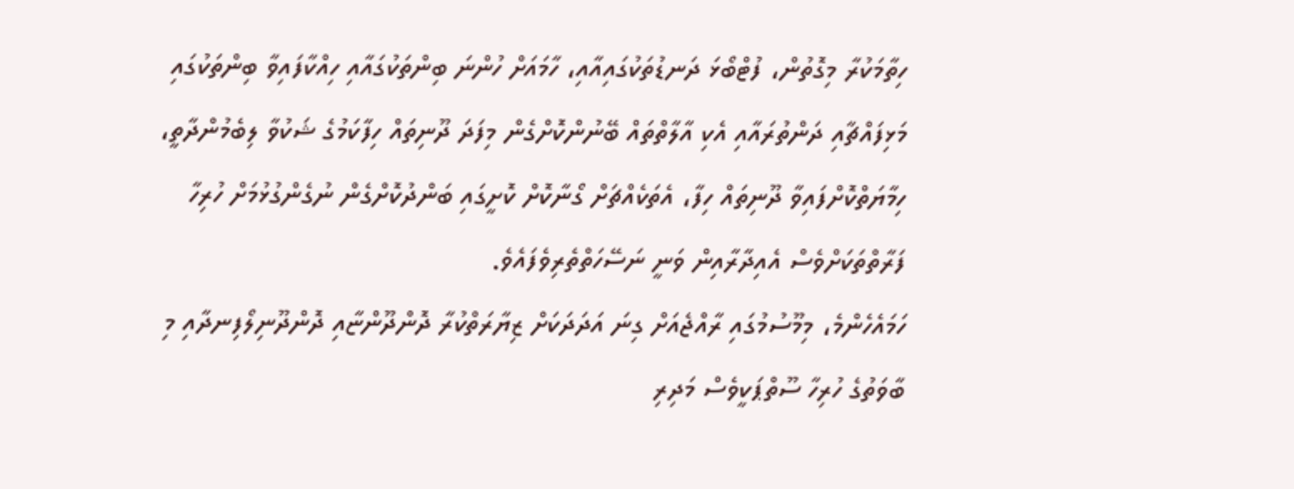ހިތާމަކުރާ މިގޮތުން، ފުޓްބޯޅަ ދަނޑުތަކުގައިއާއި، ހާމައަށް ހުންނަ ބިންތަކުގައާއި ހިއްކާފައިވާ ބިންތަކުގައި މަޅިފައްޗާއި ދަންތުރައާއި އެކި އާލާތްތައް ބޭނުންކޮށްގެން މިފަދަ ދޫނިތައް ހިފާކަމުގެ ޝަކުވާ ލިބެމުންދާތީ، ހިމާޔަތްކޮށްފައިވާ ދޫނިތައް ހިފާ، އެތަކެއްޗަށް ގޯނާކޮށް ކޮށީގައި ބަންދުކޮށްގެން ނުގެންގުޅުމަށް ހުރިހާ ފަރާތްތަކަށްވެސް އެއިދާރާއިން ވަނީ ނަސޭހަތްތެރިވެފައެވެ.
ހަމައެހެންމެ، މިމޫސުމުގައި ރާއްޖެއަށް ގިނަ އަދަދަކަށް ޒިޔާރަތްކުރާ ދޮންދޫންޏާއި ދޮންދޫނިލޯފިނދާއި މި ބާވަތުގެ ހުރިހާ ސޫތްޕަކީވެސް މަދިރި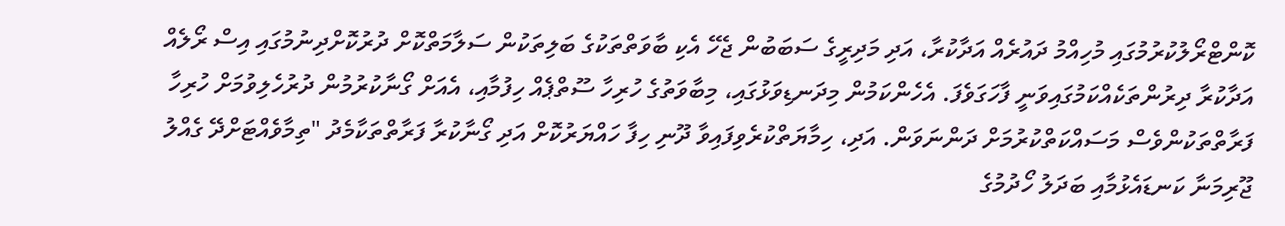ކޮންޓްރޯލުކުރުމުގައި މުހިއްމު ދައުރެއް އަދާކުރާ، އަދި މަދިރީގެ ސަބަބުން ޖެހޭ އެކި ބާވަތްތަކުގެ ބަލިތަކުން ސަލާމަތްކޮށް ދުރުކޮށްދިނުމުގައި އިސް ރޯލެއް އަދާކުރާ ދިރުންތަކެއްކަމުގައިވަނީ ފާހަގަވެފަ. އެހެންކަމުން މިދަނޑިވަޅުގައި، މިބާވަތުގެ ހުރިހާ ސޫތްޕެއް ހިފުމާއި، އެއަށް ގޯނާކުރުމުން ދުރުހެލިވުމަށް ހުރިހާ ފަރާތްތަކުންވެސް މަސައްކަތްކުރުމަށް ދަންނަވަން. އަދި، ހިމާޔަތްކުރެވިފައިވާ ދޫނި ހިފާ ހައްޔަރުކޮށް އަދި ގޯނާކުރާ ފަރާތްތަކާމެދު "ތިމާވެއްޓަށްދޭ ގެއްލު ޖޫރިމަނާ ކަނޑައެޅުމާއި ބަދަލު ހޯދުމުގެ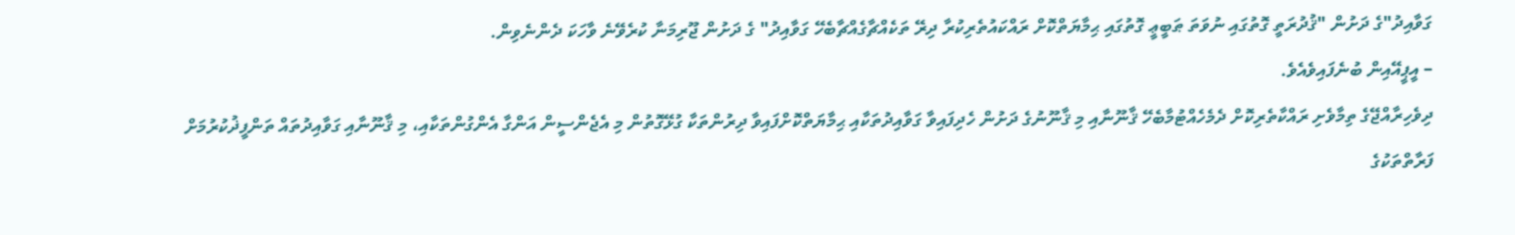ގަވާއިދު"ގެ ދަށުން "ޤުދުރަތީ ގޮތުގައި ނުވަތަ ޠަބީޢީ ގޮތުގައި ޙިމާޔަތްކޮށް ރައްކައުތެރިކުރާ ދިރޭ ތަކެއްޗާގެއްޗާބެހޭ ގަވާއިދު" ގެ ދަށުން ޖޫރިމަނާ ކުރެވޭނެ ވާހަކަ ދެންނެވިން.
– އީޕީއޭއިން ބުނެފައިވެއެވެ.
ދިވެހިރާއްޖޭގެ ތިމާވެށި ރައްކާތެރިކޮށް ދެމެހެއްޓުމާބެހޭ ޤާނޫނާއި މި ޤާނޫނުގެ ދަށުން ހެދިފައިވާ ގަވާއިދުތަކާއި ޙިމާޔަތްކޮށްފައިވާ ދިރުންތަކާ ގުޅޭގޮތުން މި އެޖެންސީން އަންގާ އެންގުންތަކާއި، މި ޤާނޫނާއި ގަވާއިދުތައް ތަންފީޛުކުރުމަށް ފަރާތްތަކުގެ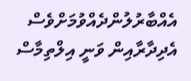އެއްބާރުލުންދެއްވުމަށްވެސް އެދިދާރާއިން ވަނީ އިލްތިމާސް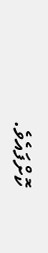ކޮށްފައެވެ.